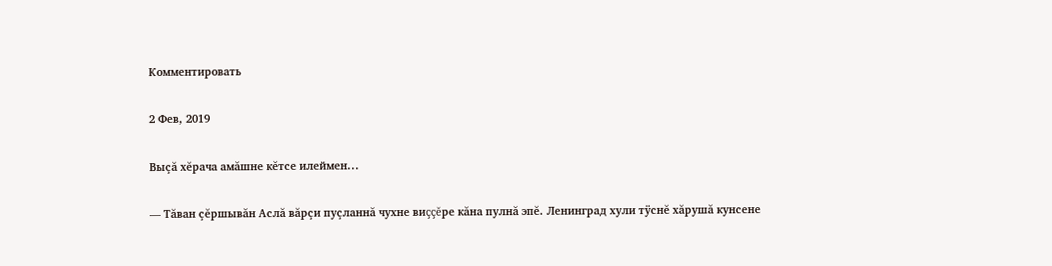Комментировать

2 Фев, 2019

Выçă хĕрача амăшне кĕтсе илеймен...

— Тăван çĕршывăн Аслă вăрçи пуçланнă чухне виççĕре кăна пулнă эпĕ. Ленинград хули тÿснĕ хăрушă кунсене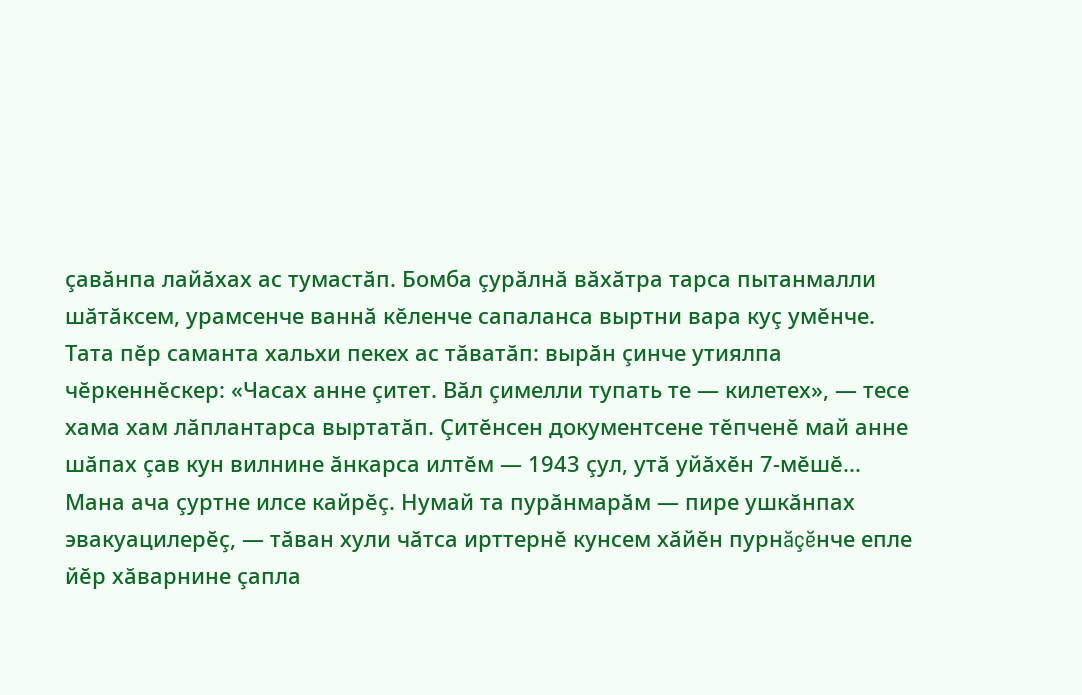çавăнпа лайăхах ас тумастăп. Бомба çурăлнă вăхăтра тарса пытанмалли шăтăксем, урамсенче ваннă кĕленче сапаланса выртни вара куç умĕнче. Тата пĕр саманта хальхи пекех ас тăватăп: вырăн çинче утиялпа чĕркеннĕскер: «Часах анне çитет. Вăл çимелли тупать те — килетех», — тесе хама хам лăплантарса выртатăп. Çитĕнсен документсене тĕпченĕ май анне шăпах çав кун вилнине ăнкарса илтĕм — 1943 çул, утă уйăхĕн 7-мĕшĕ... Мана ача çуртне илсе кайрĕç. Нумай та пурăнмарăм — пире ушкăнпах эвакуацилерĕç, — тăван хули чăтса ирттернĕ кунсем хăйĕн пурнăçĕнче епле йĕр хăварнине çапла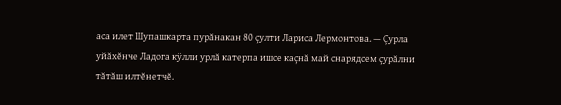аса илет Шупашкарта пурăнакан 80 çулти Лариса Лермонтова. — Çурла уйăхĕнче Ладога кÿлли урлă катерпа ишсе каçнă май снарядсем çурăлни тăтăш илтĕнетчĕ.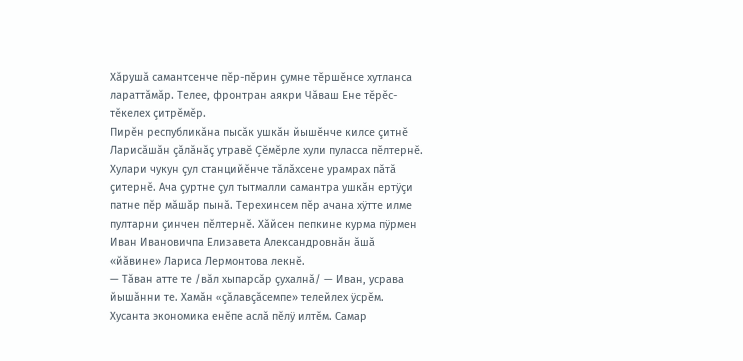Хăрушă самантсенче пĕр-пĕрин çумне тĕршĕнсе хутланса лараттăмăр. Телее, фронтран аякри Чăваш Ене тĕрĕс-тĕкелех çитрĕмĕр.
Пирĕн республикăна пысăк ушкăн йышĕнче килсе çитнĕ Ларисăшăн çăлăнăç утравĕ Çĕмĕрле хули пуласса пĕлтернĕ. Хулари чукун çул станцийĕнче тăлăхсене урамрах пăтă çитернĕ. Ача çуртне çул тытмалли самантра ушкăн ертÿçи патне пĕр мăшăр пынă. Терехинсем пĕр ачана хÿтте илме пултарни çинчен пĕлтернĕ. Хăйсен пепкине курма пÿрмен Иван Ивановичпа Елизавета Александровнăн ăшă «йăвине» Лариса Лермонтова лекнĕ.
— Тăван атте те /вăл хыпарсăр çухалнă/ — Иван, усрава йышăнни те. Хамăн «çăлавçăсемпе» телейлех ÿсрĕм. Хусанта экономика енĕпе аслă пĕлÿ илтĕм. Самар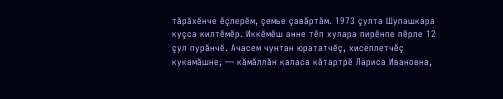тăрăхĕнче ĕçлерĕм, çемье çавăртăм. 1973 çулта Шупашкара куçса килтĕмĕр. Иккĕмĕш анне тĕп хулара пирĕнпе пĕрле 12 çул пурăнчĕ. Ачасем чунтан юрататчĕç, хисеплетчĕç кукамăшне, — кăмăллăн каласа кăтартрĕ Лариса Ивановна,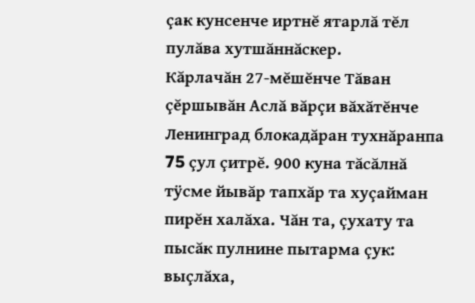çак кунсенче иртнĕ ятарлă тĕл пулăва хутшăннăскер.
Кăрлачăн 27-мĕшĕнче Тăван çĕршывăн Аслă вăрçи вăхăтĕнче Ленинград блокадăран тухнăранпа 75 çул çитрĕ. 900 куна тăсăлнă тÿсме йывăр тапхăр та хуçайман пирĕн халăха. Чăн та, çухату та пысăк пулнине пытарма çук: выçлăха,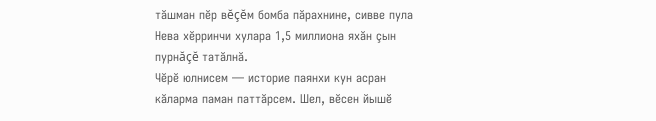тăшман пĕр вĕçĕм бомба пăрахнине, сивве пула Нева хĕрринчи хулара 1,5 миллиона яхăн çын пурнăçĕ татăлнă.
Чĕрĕ юлнисем — историе паянхи кун асран кăларма паман паттăрсем. Шел, вĕсен йышĕ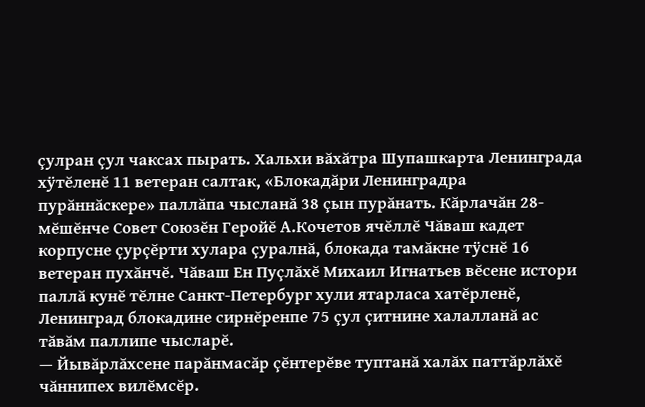çулран çул чаксах пырать. Хальхи вăхăтра Шупашкарта Ленинграда хÿтĕленĕ 11 ветеран салтак, «Блокадăри Ленинградра пурăннăскере» паллăпа чысланă 38 çын пурăнать. Кăрлачăн 28-мĕшĕнче Совет Союзĕн Геройĕ А.Кочетов ячĕллĕ Чăваш кадет корпусне çурçĕрти хулара çуралнă, блокада тамăкне тÿснĕ 16 ветеран пухăнчĕ. Чăваш Ен Пуçлăхĕ Михаил Игнатьев вĕсене истори паллă кунĕ тĕлне Санкт-Петербург хули ятарласа хатĕрленĕ, Ленинград блокадине сирнĕренпе 75 çул çитнине халалланă ас тăвăм паллипе чысларĕ.
— Йывăрлăхсене парăнмасăр çĕнтерĕве туптанă халăх паттăрлăхĕ чăннипех вилĕмсĕр.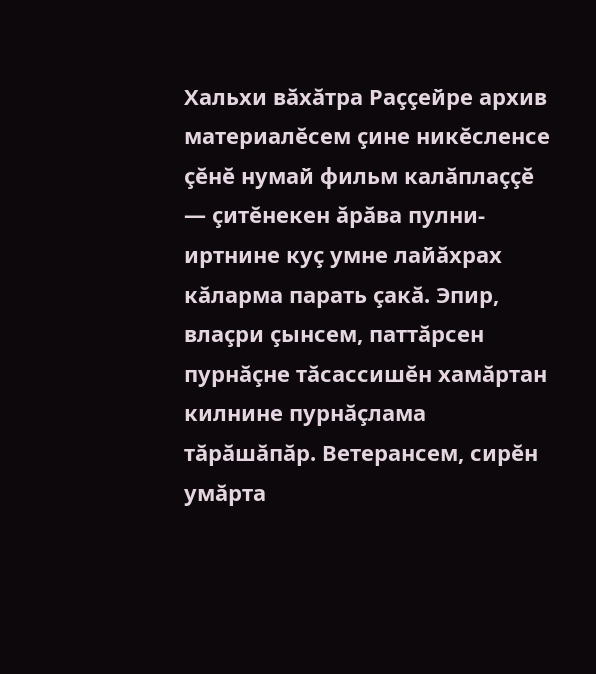Хальхи вăхăтра Раççейре архив материалĕсем çине никĕсленсе çĕнĕ нумай фильм калăплаççĕ — çитĕнекен ăрăва пулни-иртнине куç умне лайăхрах кăларма парать çакă. Эпир, влаçри çынсем, паттăрсен пурнăçне тăсассишĕн хамăртан килнине пурнăçлама тăрăшăпăр. Ветерансем, сирĕн умăрта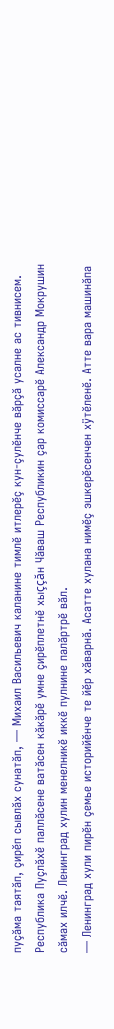пуçăма таятăп, çирĕп сывлăх сунатăп, — Михаил Васильевич каланине тимлĕ итлерĕç кун-çулĕнче вăрçă усалне ас тивнисем.
Республика Пуçлăхĕ паллăсене ватăсен кăкăрĕ умне çирĕплетнĕ хыççăн Чăваш Республикин çар комиссарĕ Александр Мокрушин сăмах илчĕ. Ленинград хулин менелникĕ иккĕ пулнине палăртрĕ вăл.
— Ленинград хули пирĕн çемье историйĕнче те йĕр хăварнă. Асатте хулана нимĕç эшкерĕсенчен хÿтĕленĕ. Атте вара машинăпа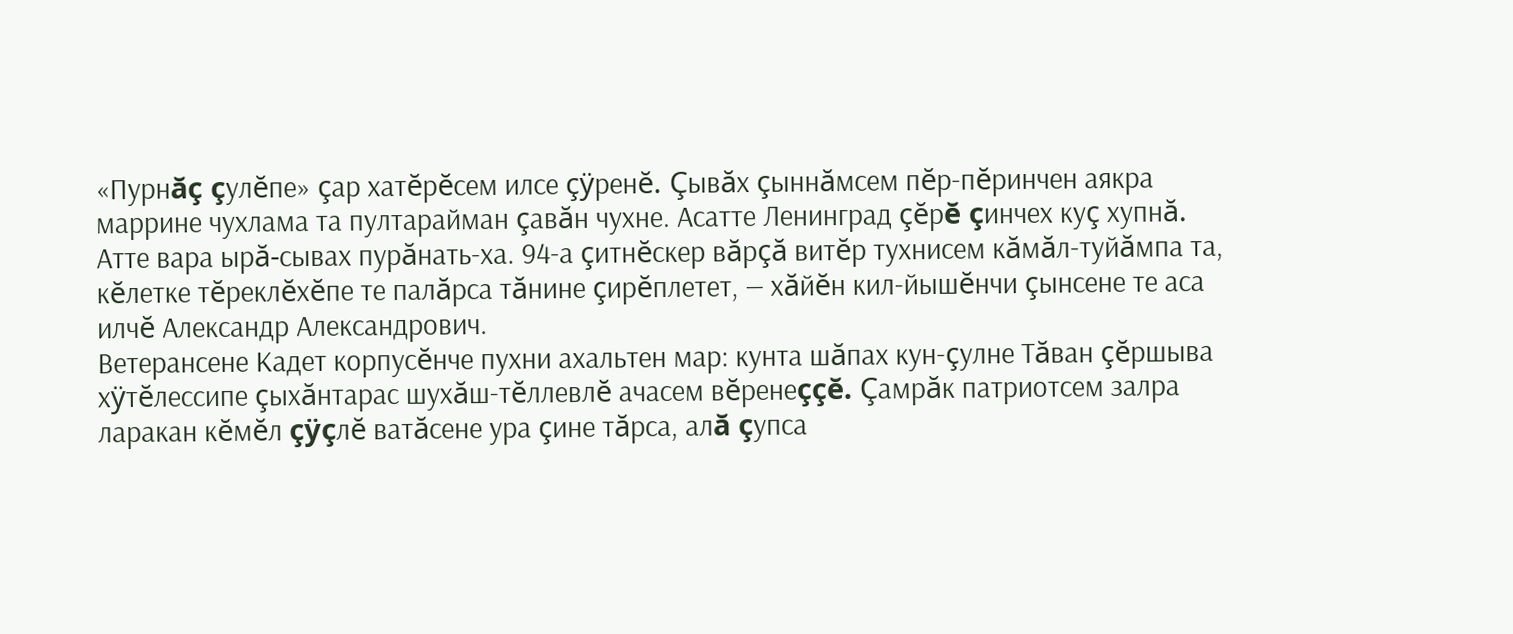«Пурнăç çулĕпе» çар хатĕрĕсем илсе çÿренĕ. Çывăх çыннăмсем пĕр-пĕринчен аякра маррине чухлама та пултарайман çавăн чухне. Асатте Ленинград çĕрĕ çинчех куç хупнă. Атте вара ырă-сывах пурăнать-ха. 94-а çитнĕскер вăрçă витĕр тухнисем кăмăл-туйăмпа та, кĕлетке тĕреклĕхĕпе те палăрса тăнине çирĕплетет, — хăйĕн кил-йышĕнчи çынсене те аса илчĕ Александр Александрович.
Ветерансене Кадет корпусĕнче пухни ахальтен мар: кунта шăпах кун-çулне Тăван çĕршыва хÿтĕлессипе çыхăнтарас шухăш-тĕллевлĕ ачасем вĕренеççĕ. Çамрăк патриотсем залра ларакан кĕмĕл çÿçлĕ ватăсене ура çине тăрса, алă çупса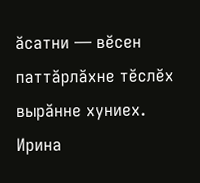ăсатни — вĕсен паттăрлăхне тĕслĕх вырăнне хуниех.
Ирина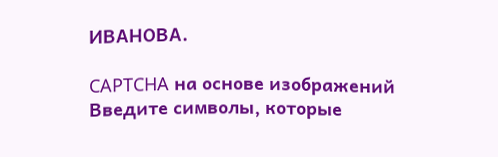ИВАНОВА.

CAPTCHA на основе изображений
Введите символы, которые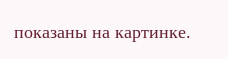показаны на картинке.